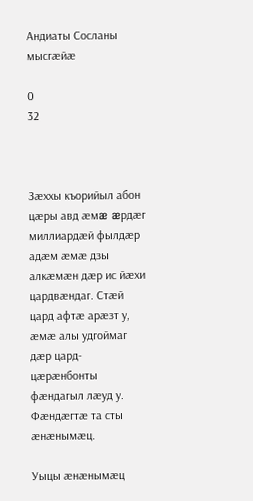Андиаты Сосланы мысгæйæ

0
32



Зæххы къорийыл абон цæры авд æмæ æрдæг миллиардæй фылдæр адæм æмæ дзы алкæмæн дæр ис йæхи цардвæндаг. Стæй цард афтæ арæзт у, æмæ алы удгоймаг дæр цард-цæрæнбонты фæндагыл лæуд у. Фæндæгтæ та сты æнæнымæц.

Уыцы æнæнымæц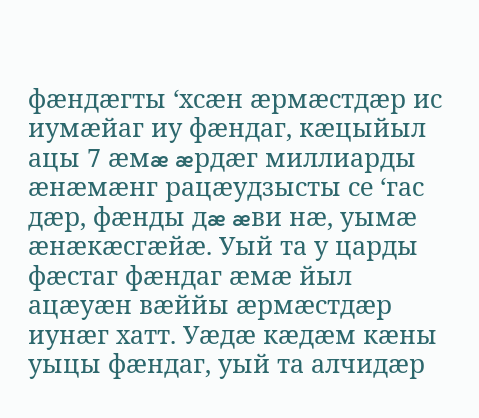фæндæгты ‘хсæн æрмæстдæр ис иумæйаг иу фæндаг, кæцыйыл ацы 7 æмæ æрдæг миллиарды æнæмæнг рацæудзысты се ‘гас дæр, фæнды дæ æви нæ, уымæ æнæкæсгæйæ. Уый та у царды фæстаг фæндаг æмæ йыл ацæуæн вæййы æрмæстдæр иунæг хатт. Уæдæ кæдæм кæны уыцы фæндаг, уый та алчидæр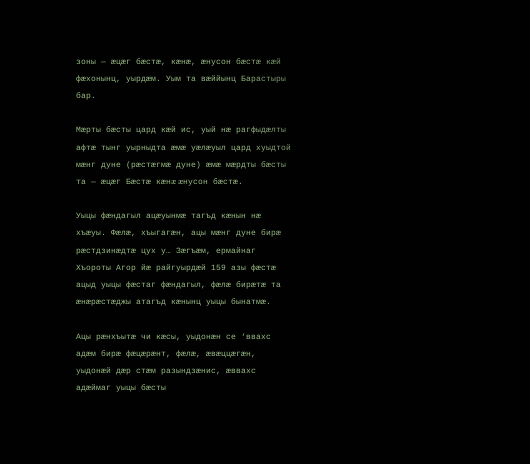зоны — æцæг бæстæ, кæнæ, æнусон бæстæ кæй фæхонынц, уырдæм. Уым та вæййынц Барастыры бар.

Мæрты бæсты цард кæй ис, уый нæ рагфыдæлты афтæ тынг уырныдта æмæ уæлæуыл цард хуыдтой мæнг дуне (рæстæгмæ дуне) æмæ мæрдты бæсты та — æцæг Бæстæ кæнæ æнусон бæстæ.

Уыцы фæндагыл ацæуынмæ тагъд кæнын нæ хъæуы. Фæлæ, хъыгагæн, ацы мæнг дуне бирæ рæстдзинæдтæ цух у… Зæгъæм, ермайнаг Хъороты Агор йæ райгуырдæй 159 азы фæстæ ацыд уыцы фæстаг фæндагыл, фæлæ бирæтæ та æнæрæстæджы атагъд кæнынц уыцы бынатмæ.

Ацы рæнхъытæ чи кæсы, уыдонæн се ‘ввахс адæм бирæ фæцæрæнт, фæлæ, æвæццæгæн, уыдонæй дæр стæм разындзæнис, æввахс адæймаг уыцы бæсты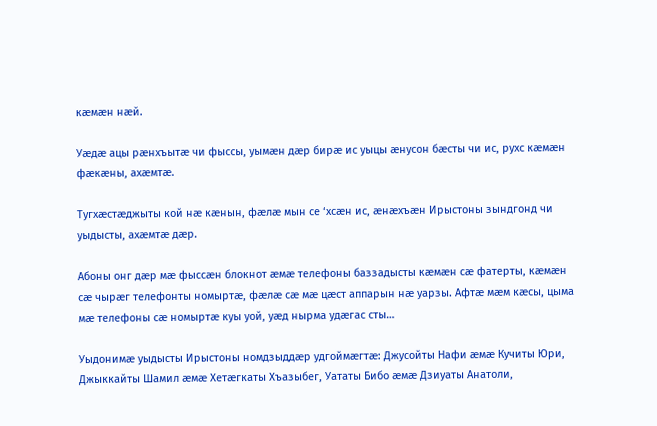кæмæн нæй.

Уæдæ ацы рæнхъытæ чи фыссы, уымæн дæр бирæ ис уыцы æнусон бæсты чи ис, рухс кæмæн фæкæны, ахæмтæ.

Тугхæстæджыты кой нæ кæнын, фæлæ мын се ‘хсæн ис, æнæхъæн Ирыстоны зындгонд чи уыдысты, ахæмтæ дæр.

Абоны онг дæр мæ фыссæн блокнот æмæ телефоны баззадысты кæмæн сæ фатерты, кæмæн сæ чырæг телефонты номыртæ, фæлæ сæ мæ цæст аппарын нæ уарзы. Афтæ мæм кæсы, цыма мæ телефоны сæ номыртæ куы уой, уæд нырма удæгас сты…

Уыдонимæ уыдысты Ирыстоны номдзыддæр удгоймæгтæ: Джусойты Нафи æмæ Кучиты Юри, Джыккайты Шамил æмæ Хетæгкаты Хъазыбег, Уататы Бибо æмæ Дзиуаты Анатоли,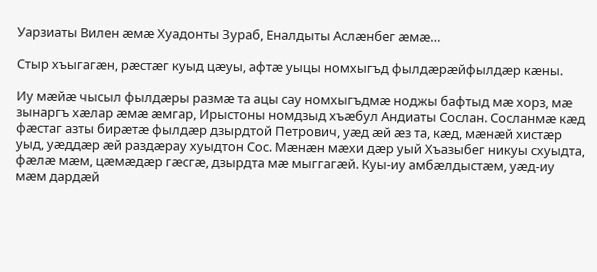Уарзиаты Вилен æмæ Хуадонты Зураб, Еналдыты Аслæнбег æмæ…

Стыр хъыгагæн, рæстæг куыд цæуы, афтæ уыцы номхыгъд фылдæрæйфылдæр кæны.

Иу мæйæ чысыл фылдæры размæ та ацы сау номхыгъдмæ ноджы бафтыд мæ хорз, мæ зынаргъ хæлар æмæ æмгар, Ирыстоны номдзыд хъæбул Андиаты Сослан. Сосланмæ кæд фæстаг азты бирæтæ фылдæр дзырдтой Петрович, уæд æй æз та, кæд, мæнæй хистæр уыд, уæддæр æй раздæрау хуыдтон Сос. Мæнæн мæхи дæр уый Хъазыбег никуы схуыдта, фæлæ мæм, цæмæдæр гæсгæ, дзырдта мæ мыггагæй. Куы-иу амбæлдыстæм, уæд-иу мæм дардæй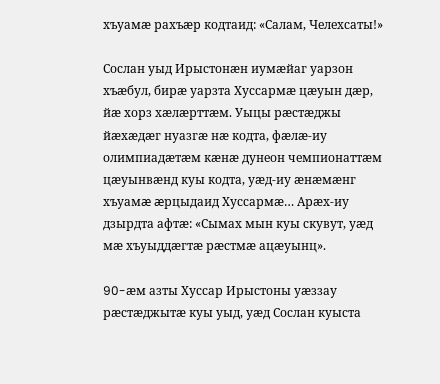хъуамæ рахъæр кодтаид: «Салам, Челехсаты!»

Сослан уыд Ирыстонæн иумæйаг уарзон хъæбул, бирæ уарзта Хуссармæ цæуын дæр, йæ хорз хæлæрттæм. Уыцы рæстæджы йæхæдæг нуазгæ нæ кодта, фæлæ-иу олимпиадæтæм кæнæ дунеон чемпионаттæм цæуынвæнд куы кодта, уæд-иу æнæмæнг хъуамæ æрцыдаид Хуссармæ… Арæх-иу дзырдта афтæ: «Сымах мын куы скувут, уæд мæ хъуыддæгтæ рæстмæ ацæуынц».

90-æм азты Хуссар Ирыстоны уæззау рæстæджытæ куы уыд, уæд Сослан куыста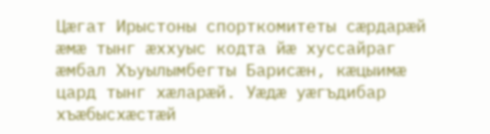Цæгат Ирыстоны спорткомитеты сæрдарæй æмæ тынг æххуыс кодта йæ хуссайраг æмбал Хъуылымбегты Барисæн, кæцыимæ цард тынг хæларæй. Уæдæ уæгъдибар хъæбысхæстæй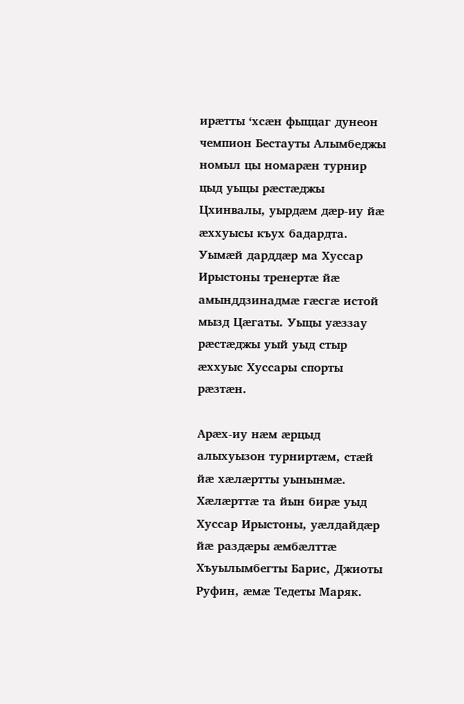ирæтты ‘хсæн фыццаг дунеон чемпион Бестауты Алымбеджы номыл цы номарæн турнир цыд уыцы рæстæджы Цхинвалы, уырдæм дæр-иу йæ æххуысы къух бадардта. Уымæй дарддæр ма Хуссар Ирыстоны тренертæ йæ амынддзинадмæ гæсгæ истой мызд Цæгаты. Уыцы уæззау рæстæджы уый уыд стыр æххуыс Хуссары спорты рæзтæн.

Арæх-иу нæм æрцыд алыхуызон турниртæм, стæй йæ хæлæртты уынынмæ. Хæлæрттæ та йын бирæ уыд Хуссар Ирыстоны, уæлдайдæр йæ раздæры æмбæлттæ Хъуылымбегты Барис, Джиоты Руфин, æмæ Тедеты Маряк.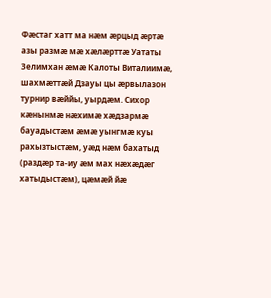Фæстаг хатт ма нæм æрцыд æртæ азы размæ мæ хæлæрттæ Уататы Зелимхан æмæ Калоты Виталиимæ, шахмæттæй Дзауы цы æрвылазон турнир вæййы, уырдæм. Сихор кæнынмæ нæхимæ хæдзармæ бауадыстæм æмæ уынгмæ куы рахызтыстæм, уæд нæм бахатыд (раздæр та-иу æм мах нæхæдæг хатыдыстæм), цæмæй йæ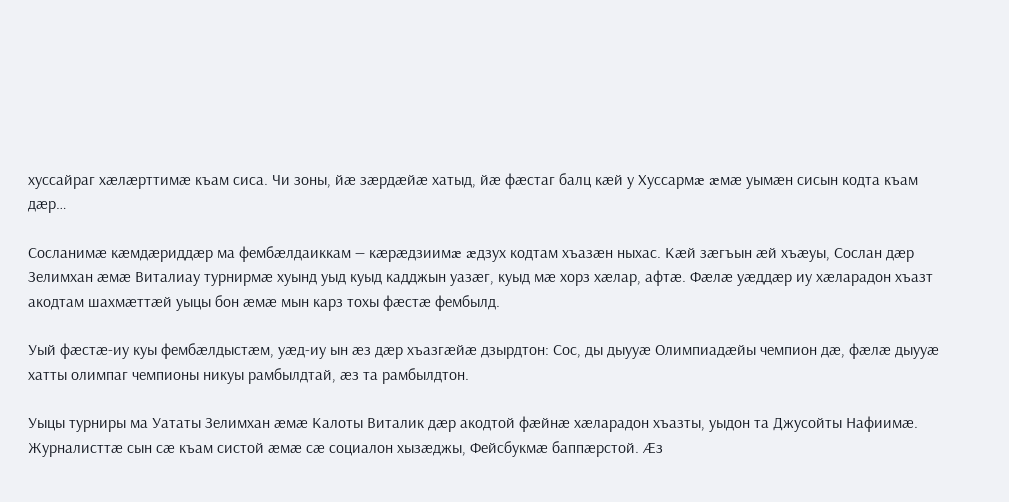хуссайраг хæлæрттимæ къам сиса. Чи зоны, йæ зæрдæйæ хатыд, йæ фæстаг балц кæй у Хуссармæ æмæ уымæн сисын кодта къам дæр…

Сосланимæ кæмдæриддæр ма фембæлдаиккам — кæрæдзиимæ æдзух кодтам хъазæн ныхас. Кæй зæгъын æй хъæуы, Сослан дæр Зелимхан æмæ Виталиау турнирмæ хуынд уыд куыд кадджын уазæг, куыд мæ хорз хæлар, афтæ. Фæлæ уæддæр иу хæларадон хъазт акодтам шахмæттæй уыцы бон æмæ мын карз тохы фæстæ фембылд.

Уый фæстæ-иу куы фембæлдыстæм, уæд-иу ын æз дæр хъазгæйæ дзырдтон: Сос, ды дыууæ Олимпиадæйы чемпион дæ, фæлæ дыууæ хатты олимпаг чемпионы никуы рамбылдтай, æз та рамбылдтон.

Уыцы турниры ма Уататы Зелимхан æмæ Калоты Виталик дæр акодтой фæйнæ хæларадон хъазты, уыдон та Джусойты Нафиимæ. Журналисттæ сын сæ къам систой æмæ сæ социалон хызæджы, Фейсбукмæ баппæрстой. Æз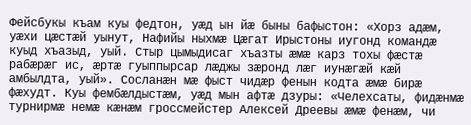Фейсбукы къам куы федтон, уæд ын йæ быны бафыстон: «Хорз адæм, уæхи цæстæй уынут, Нафийы ныхмæ Цæгат Ирыстоны иугонд командæ куыд хъазыд, уый. Стыр цымыдисаг хъазты æмæ карз тохы фæстæ рабæрæг ис, æртæ гуыппырсар лæджы зæронд лæг иунæгæй кæй амбылдта, уый». Сосланæн мæ фыст чидæр фенын кодта æмæ бирæ фæхудт. Куы фембæлдыстæм, уæд мын афтæ дзуры: «Челехсаты, фидæнмæ турнирмæ немæ кæнæм гроссмейстер Алексей Дреевы æмæ фенæм, чи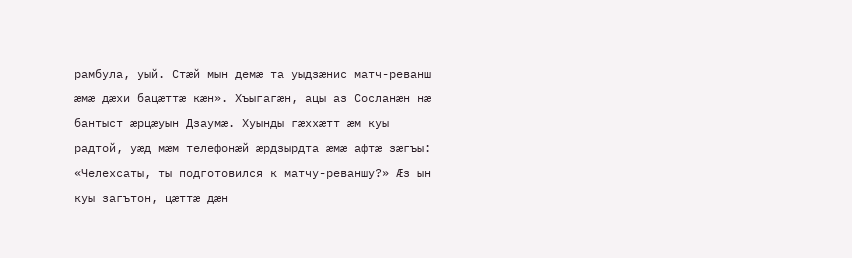рамбула, уый. Стæй мын демæ та уыдзæнис матч-реванш æмæ дæхи бацæттæ кæн». Хъыгагæн, ацы аз Сосланæн нæ бантыст æрцæуын Дзаумæ. Хуынды гæххæтт æм куы радтой, уæд мæм телефонæй æрдзырдта æмæ афтæ зæгъы: «Челехсаты, ты подготовился к матчу-реваншу?» Æз ын куы загътон, цæттæ дæн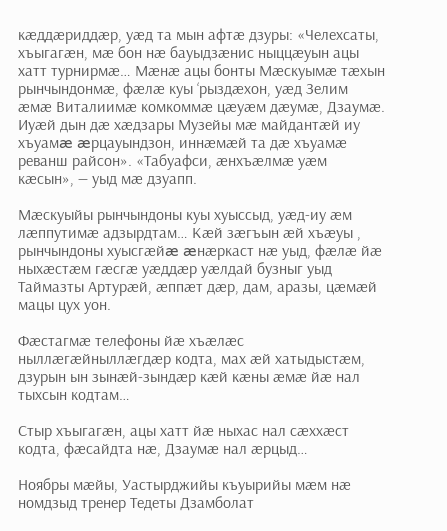кæддæриддæр, уæд та мын афтæ дзуры: «Челехсаты, хъыгагæн, мæ бон нæ бауыдзæнис ныццæуын ацы хатт турнирмæ… Мæнæ ацы бонты Мæскуымæ тæхын рынчындонмæ, фæлæ куы ‘рыздæхон, уæд Зелим æмæ Виталиимæ комкоммæ цæуæм дæумæ, Дзаумæ. Иуæй дын дæ хæдзары Музейы мæ майдантæй иу хъуамæ æрцауындзон, иннæмæй та дæ хъуамæ реванш райсон». «Табуафси, æнхъæлмæ уæм кæсын», — уыд мæ дзуапп.

Мæскуыйы рынчындоны куы хуыссыд, уæд-иу æм лæппутимæ адзырдтам… Кæй зæгъын æй хъæуы , рынчындоны хуысгæйæ æнæркаст нæ уыд, фæлæ йæ ныхæстæм гæсгæ уæддæр уæлдай бузныг уыд Таймазты Артурæй, æппæт дæр, дам, аразы, цæмæй мацы цух уон.

Фæстагмæ телефоны йæ хъæлæс ныллæгæйныллæгдæр кодта, мах æй хатыдыстæм, дзурын ын зынæй-зындæр кæй кæны æмæ йæ нал тыхсын кодтам…

Стыр хъыгагæн, ацы хатт йæ ныхас нал сæххæст кодта, фæсайдта нæ, Дзаумæ нал æрцыд…

Ноябры мæйы, Уастырджийы къуырийы мæм нæ номдзыд тренер Тедеты Дзамболат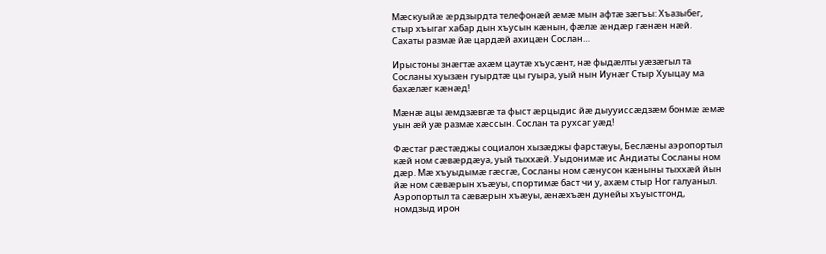Мæскуыйæ æрдзырдта телефонæй æмæ мын афтæ зæгъы: Хъазыбег, стыр хъыгаг хабар дын хъусын кæнын, фæлæ æндæр гæнæн нæй. Сахаты размæ йæ цардæй ахицæн Сослан…

Ирыстоны знæгтæ ахæм цаутæ хъусæнт, нæ фыдæлты уæзæгыл та Сосланы хуызæн гуырдтæ цы гуыра, уый нын Иунæг Стыр Хуыцау ма бахæлæг кæнæд!

Мæнæ ацы æмдзæвгæ та фыст æрцыдис йæ дыууиссæдзæм бонмæ æмæ уын æй уæ размæ хæссын. Сослан та рухсаг уæд!

Фæстаг рæстæджы социалон хызæджы фарстæуы, Беслæны аэропортыл кæй ном сæвæрдæуа, уый тыххæй. Уыдонимæ ис Андиаты Сосланы ном дæр. Мæ хъуыдымæ гæсгæ, Сосланы ном сæнусон кæныны тыххæй йын йæ ном сæвæрын хъæуы, спортимæ баст чи у, ахæм стыр Ног галуаныл. Аэропортыл та сæвæрын хъæуы, æнæхъæн дунейы хъуыстгонд, номдзыд ирон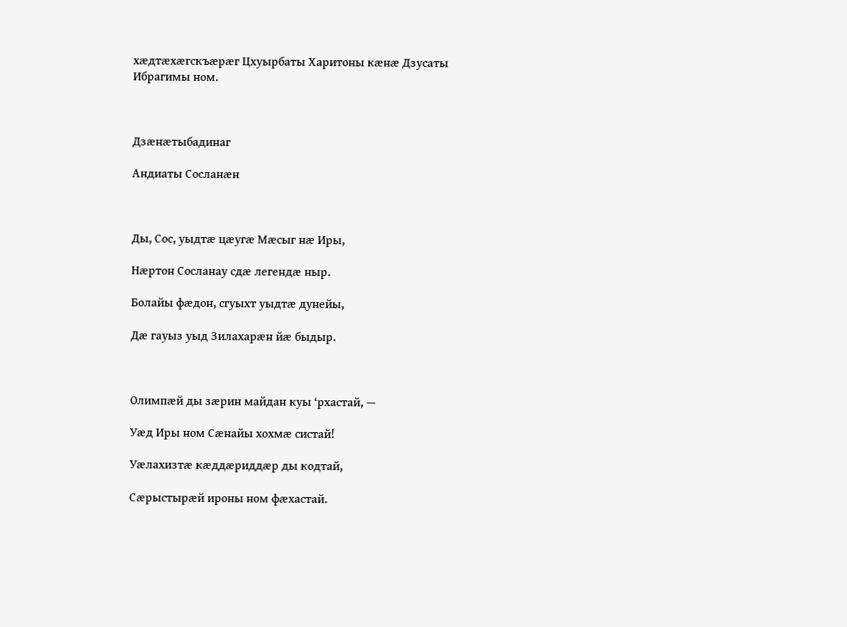хæдтæхæгскъæрæг Цхуырбаты Харитоны кæнæ Дзусаты Ибрагимы ном.



Дзæнæтыбадинаг

Андиаты Сосланæн



Ды, Сос, уыдтæ цæугæ Мæсыг нæ Иры,

Нæртон Сосланау сдæ легендæ ныр.

Болайы фæдон, сгуыхт уыдтæ дунейы,

Дæ гауыз уыд Зилахарæн йæ быдыр.



Олимпæй ды зæрин майдан куы ‘рхастай, —

Уæд Иры ном Сæнайы хохмæ систай!

Уæлахизтæ кæддæриддæр ды кодтай,

Сæрыстырæй ироны ном фæхастай.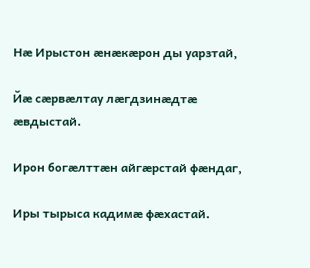Нæ Ирыстон æнæкæрон ды уарзтай,

Йæ сæрвæлтау лæгдзинæдтæ æвдыстай.

Ирон богæлттæн айгæрстай фæндаг,

Иры тырыса кадимæ фæхастай.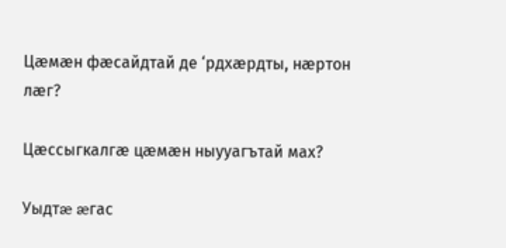Цæмæн фæсайдтай де ‘рдхæрдты, нæртон лæг?

Цæссыгкалгæ цæмæн ныууагътай мах?

Уыдтæ æгас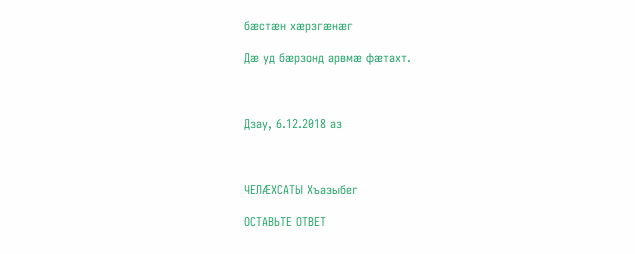бæстæн хæрзгæнæг

Дæ уд бæрзонд арвмæ фæтахт.



Дзау, 6.12.2018 аз



ЧЕЛÆХСАТЫ Хъазыбег

ОСТАВЬТЕ ОТВЕТ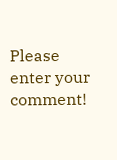Please enter your comment!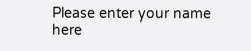Please enter your name here